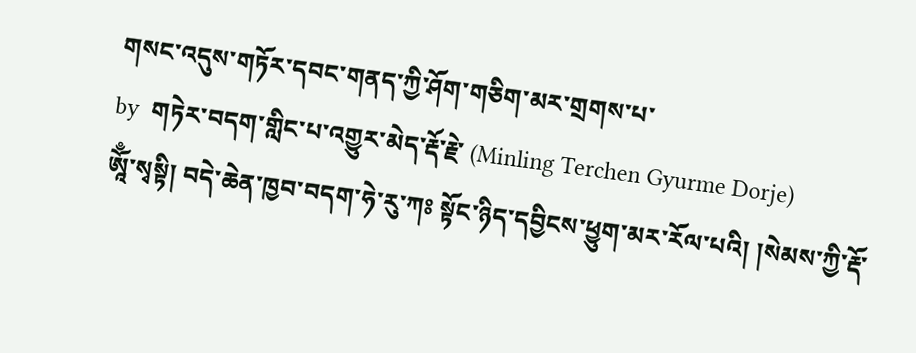གསང་འདུས་གཏོར་དབང་གནད་ཀྱི་ཤོག་གཅིག་མར་གྲགས་པ་
by  གཏེར་བདག་གླིང་པ་འགྱུར་མེད་རྡོ་རྗེ་ (Minling Terchen Gyurme Dorje)
ཨཱོྃ་སྭསྟི། བདེ་ཆེན་ཁྱབ་བདག་ཧེ་རུ་ཀཿ སྟོང་ཉིད་དབྱིངས་ཕྱུག་མར་རོལ་པའི། །སེམས་ཀྱི་རྡོ་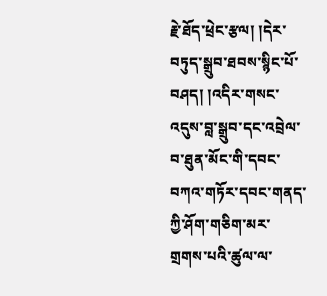རྗེ་ཐོད་ཕྲེང་རྩལ། །དེར་བཏུད་སྒྲུབ་ཐབས་སྙིང་པོ་བཤད། །འདིར་གསང་འདུས་བླ་སྒྲུབ་དང་འབྲེལ་བ་ཐུན་མོང་གི་དབང་བཀའ་གཏོར་དབང་གནད་ཀྱི་ཤོག་གཅིག་མར་གྲགས་པའི་ཚུལ་ལ་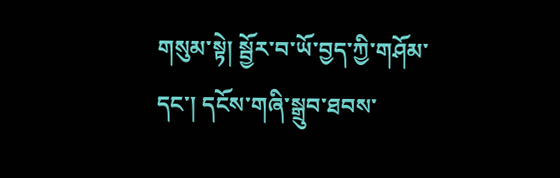གསུམ་སྟེ། སྦྱོར་བ་ཡོ་བྱད་ཀྱི་གཤོམ་དང་། དངོས་གཞི་སྒྲུབ་ཐབས་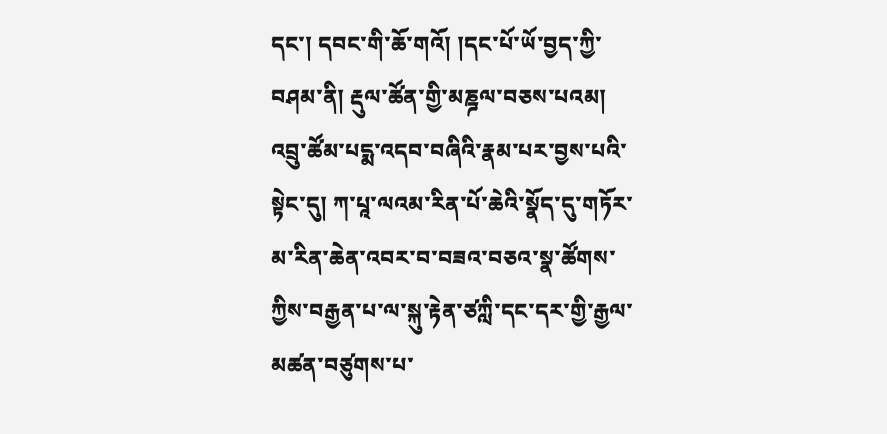དང་། དབང་གི་ཆོ་གའོ། །དང་པོ་ཡོ་བྱད་ཀྱི་བཤམ་ནི། རྡུལ་ཚོན་གྱི་མཎྜལ་བཅས་པའམ། འབྲུ་ཚོམ་པདྨ་འདབ་བཞིའི་རྣམ་པར་བྱས་པའི་སྟེང་དུ། ཀ་པཱ་ལའམ་རིན་པོ་ཆེའི་སྣོད་དུ་གཏོར་མ་རིན་ཆེན་འབར་བ་བཟའ་བཅའ་སྣ་ཚོགས་ཀྱིས་བརྒྱན་པ་ལ་སྐུ་རྟེན་ཙཀླི་དང་དར་གྱི་རྒྱལ་མཚན་བཙུགས་པ་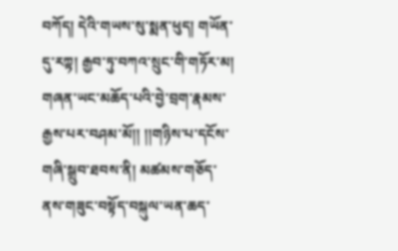བཀོད། དེའི་གཡས་སུ་སྨན་ཕུད། གཡོན་དུ་རཀྟ། རྒྱབ་ཏུ་བཀའ་སྲུང་གི་གཏོར་མ། གཞན་ཡང་མཆོད་པའི་བྱེ་བྲག་རྣམས་རྒྱས་པར་བཤམ་མོ།། །།གཉིས་པ་དངོས་གཞི་སྒྲུབ་ཐབས་ནི། མཚམས་གཅོད་ནས་གཟུང་བསྟོད་བསྐུལ་ཡན་ཆད་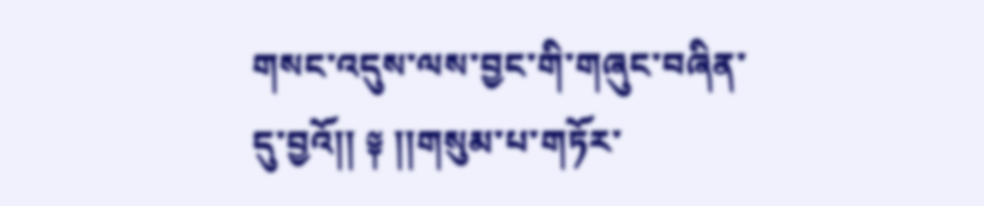གསང་འདུས་ལས་བྱང་གི་གཞུང་བཞིན་དུ་བྱའོ།། ༈ །།གསུམ་པ་གཏོར་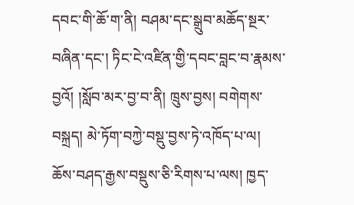དབང་གི་ཆོ་ག་ནི། བཤམ་དང་སྒྲུབ་མཆོད་སྔར་བཞིན་དང་། ཏིང་ངེ་འཛིན་གྱི་དབང་བླང་བ་རྣམས་བྱའོ། །སློབ་མར་བྱ་བ་ནི། ཁྲུས་བྱས། བགེགས་བསྐྲད། མེ་ཏོག་བཀྱེ་བསྡུ་བྱས་ཏེ་འཁོད་པ་ལ། ཆོས་བཤད་རྒྱས་བསྡུས་ཅི་རིགས་པ་ལས། ཁྱད་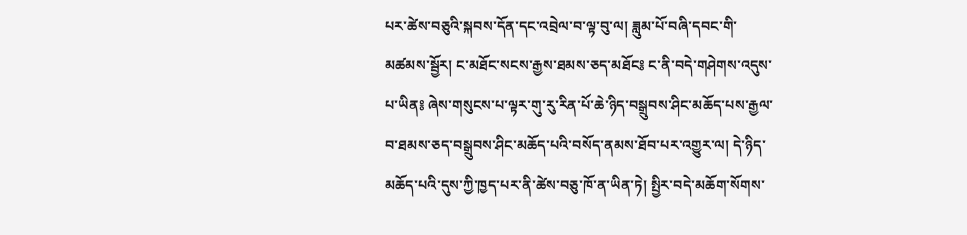པར་ཚེས་བཅུའི་སྐབས་དོན་དང་འབྲེལ་བ་ལྟ་བུ་ལ། ཟླུམ་པོ་བཞི་དབང་གི་མཚམས་སྦྱོར། ང་མཐོང་སངས་རྒྱས་ཐམས་ཅད་མཐོང༔ ང་ནི་བདེ་གཤེགས་འདུས་པ་ཡིན༔ ཞེས་གསུངས་པ་ལྟར་གུ་རུ་རིན་པོ་ཆེ་ཉིད་བསྒྲུབས་ཤིང་མཆོད་པས་རྒྱལ་བ་ཐམས་ཅད་བསྒྲུབས་ཤིང་མཆོད་པའི་བསོད་ནམས་ཐོབ་པར་འགྱུར་ལ། དེ་ཉིད་མཆོད་པའི་དུས་ཀྱི་ཁྱད་པར་ནི་ཚེས་བཅུ་ཁོ་ན་ཡིན་ཏེ། སྤྱིར་བདེ་མཆོག་སོགས་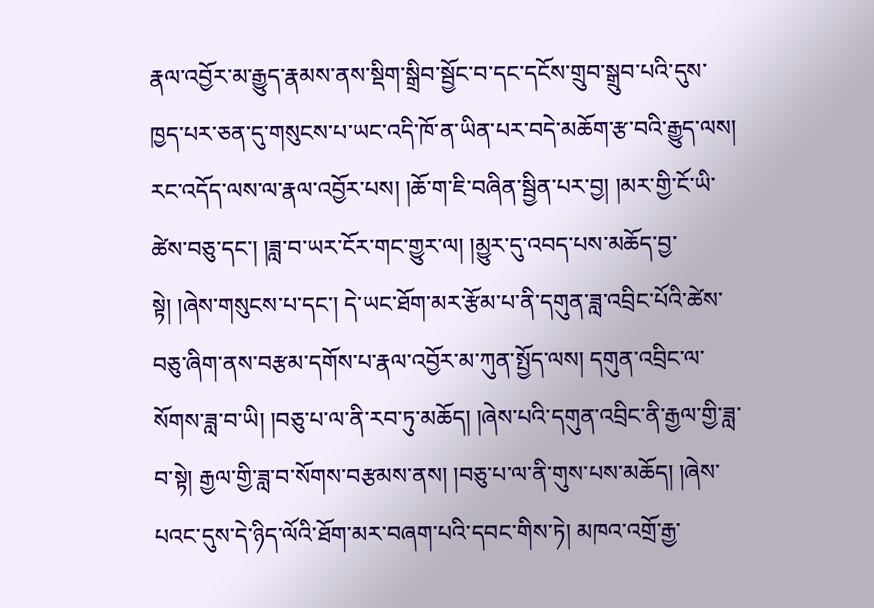རྣལ་འབྱོར་མ་རྒྱུད་རྣམས་ནས་སྡིག་སྒྲིབ་སྦྱོང་བ་དང་དངོས་གྲུབ་སྒྲུབ་པའི་དུས་ཁྱད་པར་ཅན་དུ་གསུངས་པ་ཡང་འདི་ཁོ་ན་ཡིན་པར་བདེ་མཆོག་རྩ་བའི་རྒྱུད་ལས། རང་འདོད་ལས་ལ་རྣལ་འབྱོར་པས། །ཆོ་ག་ཇི་བཞིན་སྦྱིན་པར་བྱ། །མར་གྱི་ངོ་ཡི་ཚེས་བཅུ་དང་། །ཟླ་བ་ཡར་ངོར་གང་གྱུར་ལ། །མྱུར་དུ་འབད་པས་མཆོད་བྱ་སྟེ། །ཞེས་གསུངས་པ་དང་། དེ་ཡང་ཐོག་མར་རྩོམ་པ་ནི་དགུན་ཟླ་འབྲིང་པོའི་ཚེས་བཅུ་ཞིག་ནས་བརྩམ་དགོས་པ་རྣལ་འབྱོར་མ་ཀུན་སྤྱོད་ལས། དགུན་འབྲིང་ལ་སོགས་ཟླ་བ་ཡི། །བཅུ་པ་ལ་ནི་རབ་ཏུ་མཆོད། །ཞེས་པའི་དགུན་འབྲིང་ནི་རྒྱལ་གྱི་ཟླ་བ་སྟེ། རྒྱལ་གྱི་ཟླ་བ་སོགས་བརྩམས་ནས། །བཅུ་པ་ལ་ནི་གུས་པས་མཆོད། །ཞེས་པའང་དུས་དེ་ཉིད་ལོའི་ཐོག་མར་བཞག་པའི་དབང་གིས་ཏེ། མཁའ་འགྲོ་རྒྱ་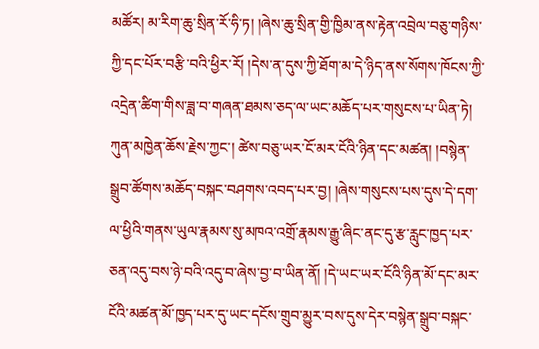མཚོར། མ་རིག་ཆུ་སྲིན་རོ་ཧི་ཏ། །ཞེས་ཆུ་སྲིན་གྱི་ཁྱིམ་ནས་རྟེན་འབྲེལ་བཅུ་གཉིས་ཀྱི་དང་པོར་བརྩི་བའི་ཕྱིར་རོ། །དེས་ན་དུས་ཀྱི་ཐོག་མ་དེ་ཉིད་ནས་སོགས་ཁོངས་ཀྱི་འདྲེན་ཚིག་གིས་ཟླ་བ་གཞན་ཐམས་ཅད་ལ་ཡང་མཆོད་པར་གསུངས་པ་ཡིན་ཏེ། ཀུན་མཁྱེན་ཆོས་རྗེས་ཀྱང་། ཚེས་བཅུ་ཡར་ངོ་མར་ངོའི་ཉིན་དང་མཚན། །བསྙེན་སྒྲུབ་ཚོགས་མཆོད་བསྐང་བཤགས་འབད་པར་བྱ། །ཞེས་གསུངས་པས་དུས་དེ་དག་ལ་ཕྱིའི་གནས་ཡུལ་རྣམས་སུ་མཁའ་འགྲོ་རྣམས་རྒྱུ་ཞིང་ནང་དུ་རྩ་རླུང་ཁྱད་པར་ཅན་འདུ་བས་ཉེ་བའི་འདུ་བ་ཞེས་བྱ་བ་ཡིན་ནོ། །དེ་ཡང་ཡར་ངོའི་ཉིན་མོ་དང་མར་ངོའི་མཚན་མོ་ཁྱད་པར་དུ་ཡང་དངོས་གྲུབ་མྱུར་བས་དུས་དེར་བསྙེན་སྒྲུབ་བསྐང་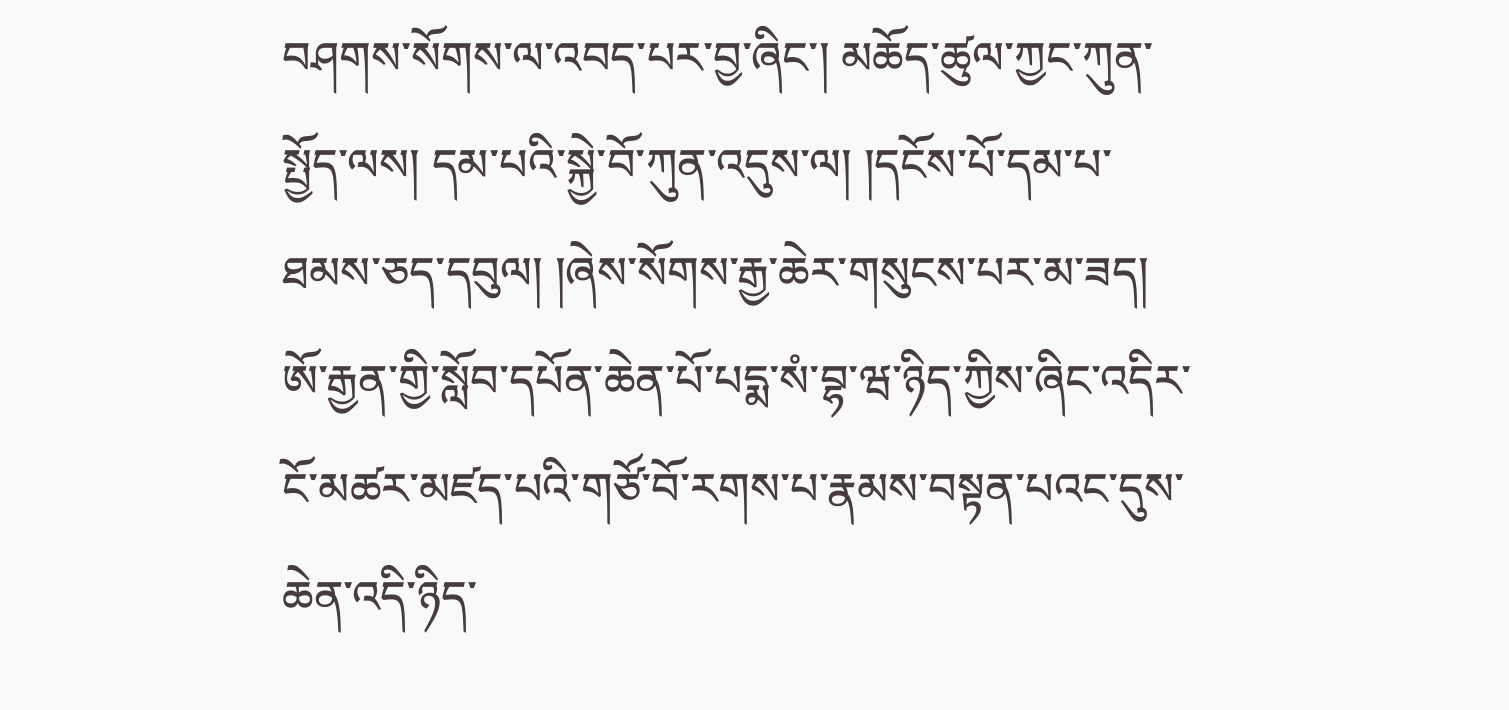བཤགས་སོགས་ལ་འབད་པར་བྱ་ཞིང་། མཆོད་ཚུལ་ཀྱང་ཀུན་སྤྱོད་ལས། དམ་པའི་སྐྱེ་བོ་ཀུན་འདུས་ལ། །དངོས་པོ་དམ་པ་ཐམས་ཅད་དབུལ། །ཞེས་སོགས་རྒྱ་ཆེར་གསུངས་པར་མ་ཟད། ཨོ་རྒྱན་གྱི་སློབ་དཔོན་ཆེན་པོ་པདྨ་སཾ་བྷ་ཝ་ཉིད་ཀྱིས་ཞིང་འདིར་ངོ་མཚར་མཛད་པའི་གཙོ་བོ་རགས་པ་རྣམས་བསྟན་པའང་དུས་ཆེན་འདི་ཉིད་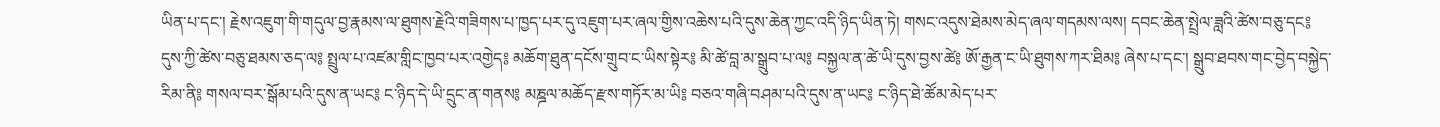ཡིན་པ་དང་། རྗེས་འཇུག་གི་གདུལ་བྱ་རྣམས་ལ་ཐུགས་རྗེའི་གཟིགས་པ་ཁྱད་པར་དུ་འཇུག་པར་ཞལ་གྱིས་འཆེས་པའི་དུས་ཆེན་ཀྱང་འདི་ཉིད་ཡིན་ཏེ། གསང་འདུས་ཐེམས་མེད་ཞལ་གདམས་ལས། དབང་ཆེན་སྤྲེལ་ཟླའི་ཚེས་བཅུ་དང༔ དུས་ཀྱི་ཚེས་བཅུ་ཐམས་ཅད་ལ༔ སྤྲུལ་པ་འཛམ་གླིང་ཁྱབ་པར་འགྱེད༔ མཆོག་ཐུན་དངོས་གྲུབ་ང་ཡིས་སྟེར༔ མི་ཚེ་བླ་མ་སྒྲུབ་པ་ལ༔ བསྐྱལ་ན་ཚེ་ཡི་དུས་བྱས་ཚེ༔ ཨོ་རྒྱན་ང་ཡི་ཐུགས་ཀར་ཐིམ༔ ཞེས་པ་དང་། སྒྲུབ་ཐབས་གང་བྱེད་བསྐྱེད་རིམ་ནི༔ གསལ་བར་སྒོམ་པའི་དུས་ན་ཡང༔ ང་ཉིད་དེ་ཡི་དྲུང་ན་གནས༔ མཎྜལ་མཆོད་རྫས་གཏོར་མ་ཡི༔ བཅའ་གཞི་བཤམ་པའི་དུས་ན་ཡང༔ ང་ཉིད་ཐེ་ཚོམ་མེད་པར་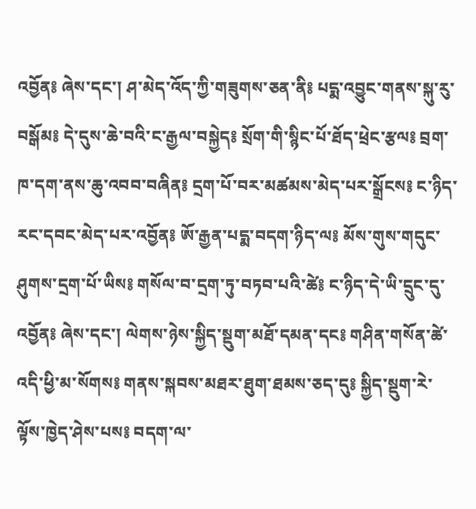འབྱོན༔ ཞེས་དང་། ཤ་མེད་འོད་ཀྱི་གཟུགས་ཅན་ནི༔ པདྨ་འབྱུང་གནས་སྐུ་རུ་བསྒོམ༔ དེ་དུས་ཆེ་བའི་ང་རྒྱལ་བསྐྱེད༔ སྲོག་གི་སྙིང་པོ་ཐོད་ཕྲེང་རྩལ༔ བྲག་ཁ་དག་ནས་ཆུ་འབབ་བཞིན༔ དྲག་པོ་བར་མཚམས་མེད་པར་སྒྲོངས༔ ང་ཉིད་རང་དབང་མེད་པར་འབྱོན༔ ཨོ་རྒྱན་པདྨ་བདག་ཉིད་ལ༔ མོས་གུས་གདུང་ཤུགས་དྲག་པོ་ཡིས༔ གསོལ་བ་དྲག་ཏུ་བཏབ་པའི་ཚེ༔ ང་ཉིད་དེ་ཡི་དྲུང་དུ་འབྱོན༔ ཞེས་དང་། ལེགས་ཉེས་སྐྱིད་སྡུག་མཐོ་དམན་དང༔ གཤིན་གསོན་ཚེ་འདི་ཕྱི་མ་སོགས༔ གནས་སྐབས་མཐར་ཐུག་ཐམས་ཅད་དུ༔ སྐྱིད་སྡུག་རེ་ལྟོས་ཁྱེད་ཤེས་པས༔ བདག་ལ་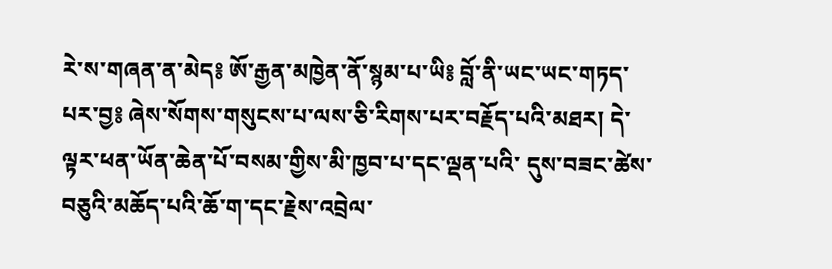རེ་ས་གཞན་ན་མེད༔ ཨོ་རྒྱན་མཁྱེན་ནོ་སྙམ་པ་ཡི༔ བློ་ནི་ཡང་ཡང་གཏད་པར་བྱ༔ ཞེས་སོགས་གསུངས་པ་ལས་ཅི་རིགས་པར་བརྗོད་པའི་མཐར། དེ་ལྟར་ཕན་ཡོན་ཆེན་པོ་བསམ་གྱིས་མི་ཁྱབ་པ་དང་ལྡན་པའི་ དུས་བཟང་ཚེས་བཅུའི་མཆོད་པའི་ཆོ་ག་དང་རྗེས་འབྲེལ་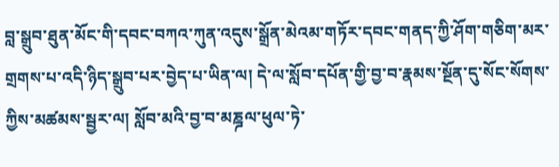བླ་སྒྲུབ་ཐུན་མོང་གི་དབང་བཀའ་ཀུན་འདུས་སྒྲོན་མེའམ་གཏོར་དབང་གནད་ཀྱི་ཤོག་གཅིག་མར་གྲགས་པ་འདི་ཉིད་སྒྲུབ་པར་བྱེད་པ་ཡིན་ལ། དེ་ལ་སློབ་དཔོན་གྱི་བྱ་བ་རྣམས་སྔོན་དུ་སོང་སོགས་ཀྱིས་མཚམས་སྦྱར་ལ། སློབ་མའི་བྱ་བ་མཎྜལ་ཕུལ་ཏེ་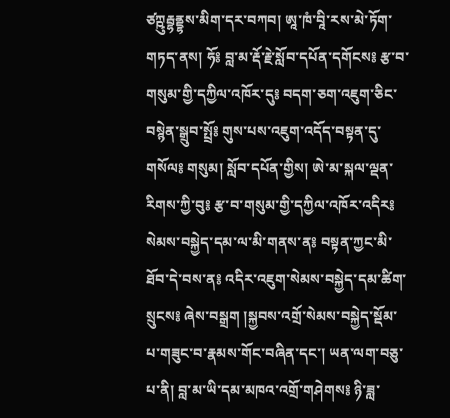ཙཀྵུརྦྷནྡྷས་མིག་དར་བཀབ། ཨཱ་ཁཾ་བཱི་རས་མེ་ཏོག་གཏད་ནས། ཧོ༔ བླ་མ་རྡོ་རྗེ་སློབ་དཔོན་དགོངས༔ རྩ་བ་གསུམ་གྱི་དཀྱིལ་འཁོར་དུ༔ བདག་ཅག་འཇུག་ཅིང་བསྙེན་སྒྲུབ་སྤྲོ༔ གུས་པས་འཇུག་འདོད་བསྟན་དུ་གསོལ༔ གསུམ། སློབ་དཔོན་གྱིས། ཨེ་མ་སྐལ་ལྡན་རིགས་ཀྱི་བུ༔ རྩ་བ་གསུམ་གྱི་དཀྱིལ་འཁོར་འདིར༔ སེམས་བསྐྱེད་དམ་ལ་མི་གནས་ན༔ བསྟན་ཀྱང་མི་ཐོབ་དེ་བས་ན༔ འདིར་འཇུག་སེམས་བསྐྱེད་དམ་ཚིག་སྲུངས༔ ཞེས་བསྒྲག །སྐྱབས་འགྲོ་སེམས་བསྐྱེད་སྡོམ་པ་གཟུང་བ་རྣམས་གོང་བཞིན་དང་། ཡན་ལག་བཅུ་པ་ནི། བླ་མ་ཡི་དམ་མཁའ་འགྲོ་གཤེགས༔ ཉི་ཟླ་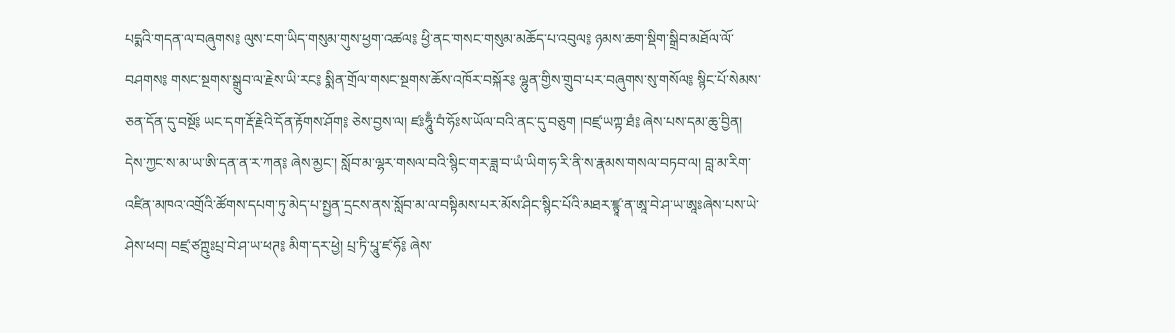པདྨའི་གདན་ལ་བཞུགས༔ ལུས་ངག་ཡིད་གསུམ་གུས་ཕྱག་འཚལ༔ ཕྱི་ནང་གསང་གསུམ་མཆོད་པ་འབུལ༔ ཉམས་ཆག་སྡིག་སྒྲིབ་མཐོལ་ལོ་བཤགས༔ གསང་སྔགས་སྒྲུབ་ལ་རྗེས་ཡི་རང༔ སྨིན་གྲོལ་གསང་སྔགས་ཆོས་འཁོར་བསྐོར༔ ལྷུན་གྱིས་གྲུབ་པར་བཞུགས་སུ་གསོལ༔ སྙིང་པོ་སེམས་ཅན་དོན་དུ་བསྔོ༔ ཡང་དག་རྡོ་རྗེའི་དོན་རྟོགས་ཤོག༔ ཅེས་བྱས་ལ། ཛཿཧཱུྃ་བཾ་ཧོཿས་ཡོལ་བའི་ནང་དུ་བཅུག །བཛྲ་ཡཀྟ་ཐཾ༔ ཞེས་པས་དམ་ཆུ་བྱིན། དེས་ཀྱང་ས་མ་ཡ་ཨི་དན་ན་ར་ཀན༔ ཞེས་མྱང་། སློབ་མ་ལྷར་གསལ་བའི་སྙིང་གར་ཟླ་བ་ཡཾ་ཡིག་ཧ་རི་ནི་ས་རྣམས་གསལ་བཏབ་ལ། བླ་མ་རིག་འཛིན་མཁའ་འགྲོའི་ཚོགས་དཔག་ཏུ་མེད་པ་སྤྱན་དྲངས་ནས་སློབ་མ་ལ་བསྟིམས་པར་མོས་ཤིང་སྙིང་པོའི་མཐར་ཛྙཱ་ན་ཨཱ་བེ་ཤ་ཡ་ཨཱཿཞེས་པས་ཡེ་ཤེས་ཕབ། བཛྲ་ཙཀྵུཿཔྲ་བེ་ཤ་ཡ་ཕཊ༔ མིག་དར་ཕྱེ། པྲ་ཏི་པཱུ་ཛ་ཧོ༔ ཞེས་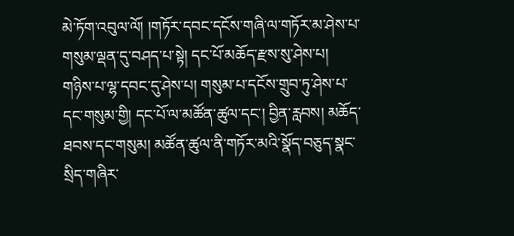མེ་ཏོག་འབུལ་ལོ། །གཏོར་དབང་དངོས་གཞི་ལ་གཏོར་མ་ཤེས་པ་གསུམ་ལྡན་དུ་བཤད་པ་སྟེ། དང་པོ་མཆོད་རྫས་སུ་ཤེས་པ། གཉིས་པ་ལྷ་དབང་དུ་ཤེས་པ། གསུམ་པ་དངོས་གྲུབ་ཏུ་ཤེས་པ་དང་གསུམ་གྱི། དང་པོ་ལ་མཚོན་ཚུལ་དང་། བྱིན་རླབས། མཆོད་ཐབས་དང་གསུམ། མཚོན་ཚུལ་ནི་གཏོར་མའི་སྣོད་བཅུད་སྣང་སྲིད་གཞིར་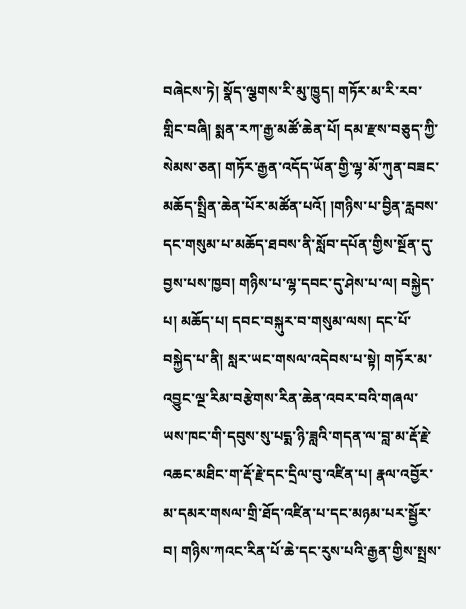བཞེངས་ཏེ། སྣོད་ལྕགས་རི་མུ་ཁྱུད། གཏོར་མ་རི་རབ་གླིང་བཞི། སྨན་རཀ་རྒྱ་མཚོ་ཆེན་པོ། དམ་རྫས་བཅུད་ཀྱི་སེམས་ཅན། གཏོར་རྒྱན་འདོད་ཡོན་གྱི་ལྷ་མོ་ཀུན་བཟང་མཆོད་སྤྲིན་ཆེན་པོར་མཚོན་པའོ། །གཉིས་པ་བྱིན་རླབས་དང་གསུམ་པ་མཆོད་ཐབས་ནི་སློབ་དཔོན་གྱིས་སྔོན་དུ་བྱས་པས་ཁྱབ། གཉིས་པ་ལྷ་དབང་དུ་ཤེས་པ་ལ། བསྐྱེད་པ། མཆོད་པ། དབང་བསྐུར་བ་གསུམ་ལས། དང་པོ་བསྐྱེད་པ་ནི། སླར་ཡང་གསལ་འདེབས་པ་སྟེ། གཏོར་མ་འབྱུང་ལྔ་རིམ་བརྩེགས་རིན་ཆེན་འབར་བའི་གཞལ་ཡས་ཁང་གི་དབུས་སུ་པདྨ་ཉི་ཟླའི་གདན་ལ་བླ་མ་རྡོ་རྗེ་འཆང་མཐིང་ག་རྡོ་རྗེ་དང་དྲིལ་བུ་འཛིན་པ། རྣལ་འབྱོར་མ་དམར་གསལ་གྲི་ཐོད་འཛིན་པ་དང་མཉམ་པར་སྦྱོར་བ། གཉིས་ཀའང་རིན་པོ་ཆེ་དང་རུས་པའི་རྒྱན་གྱིས་སྤྲས་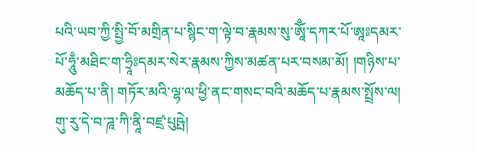པའི་ཡབ་ཀྱི་སྤྱི་བོ་མགྲིན་པ་སྙིང་ག་ལྟེ་བ་རྣམས་སུ་ཨཱོྃ་དཀར་པོ་ཨཱཿདམར་པོ་ཧཱུྃ་མཐིང་ག་ཧྲཱིཿདམར་སེར་རྣམས་ཀྱིས་མཚན་པར་བསམ་མོ། །གཉིས་པ་མཆོད་པ་ནི། གཏོར་མའི་ལྷ་ལ་ཕྱི་ནང་གསང་བའི་མཆོད་པ་རྣམས་སྤྲོས་ལ། གུ་རུ་དེ་བ་ཌཱ་ཀི་ནཱི་བཛྲ་པུཥྤེ།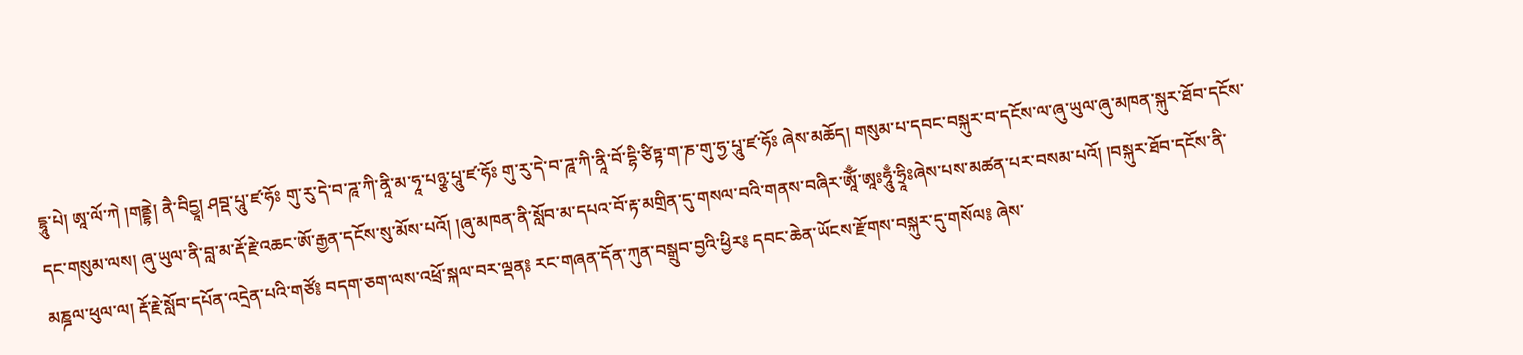དྷཱུ་པེ། ཨཱ་ལོ་ཀེ །གནྡྷེ། ནཻ་བིདྱཱ། ཤབྡ་པཱུ་ཛ་ཧོཿ གུ་རུ་དེ་བ་ཌཱ་ཀི་ནཱི་མ་ཧཱ་པཉྩ་པཱུ་ཛ་ཧོཿ གུ་རུ་དེ་བ་ཌཱ་ཀི་ནཱི་བོ་དྷི་ཙིཏྟ་ག་ཎ་གུ་ཧྱ་པཱུ་ཛ་ཧོཿ ཞེས་མཆོད། གསུམ་པ་དབང་བསྐུར་བ་དངོས་ལ་ཞུ་ཡུལ་ཞུ་མཁན་སྐུར་ཐོབ་དངོས་དང་གསུམ་ལས། ཞུ་ཡུལ་ནི་བླ་མ་རྡོ་རྗེ་འཆང་ཨོ་རྒྱན་དངོས་སུ་མོས་པའོ། །ཞུ་མཁན་ནི་སློབ་མ་དཔའ་བོ་རྟ་མགྲིན་དུ་གསལ་བའི་གནས་བཞིར་ཨཱོྃ་ཨཱཿཧཱུྃ་ཧྲཱིཿཞེས་པས་མཚན་པར་བསམ་པའོ། །བསྐུར་ཐོབ་དངོས་ནི་མཎྜལ་ཕུལ་ལ། རྡོ་རྗེ་སློབ་དཔོན་འདྲེན་པའི་གཙོ༔ བདག་ཅག་ལས་འཕྲོ་སྐལ་བར་ལྡན༔ རང་གཞན་དོན་ཀུན་བསྒྲུབ་བྱའི་ཕྱིར༔ དབང་ཆེན་ཡོངས་རྫོགས་བསྐུར་དུ་གསོལ༔ ཞེས་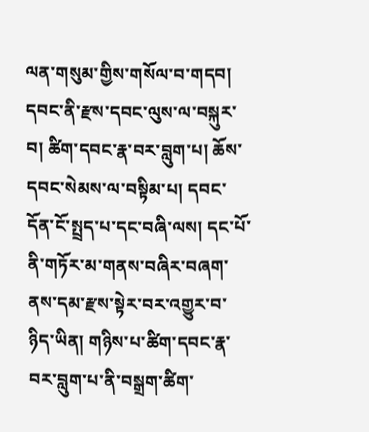ལན་གསུམ་གྱིས་གསོལ་བ་གདབ། དབང་ནི་རྫས་དབང་ལུས་ལ་བསྐུར་བ། ཚིག་དབང་རྣ་བར་བླུག་པ། ཆོས་དབང་སེམས་ལ་བསྟིམ་པ། དབང་དོན་ངོ་སྤྲད་པ་དང་བཞི་ལས། དང་པོ་ནི་གཏོར་མ་གནས་བཞིར་བཞག་ནས་དམ་རྫས་སྟེར་བར་འགྱུར་བ་ཉིད་ཡིན། གཉིས་པ་ཚིག་དབང་རྣ་བར་བླུག་པ་ནི་བསྒྲག་ཚིག་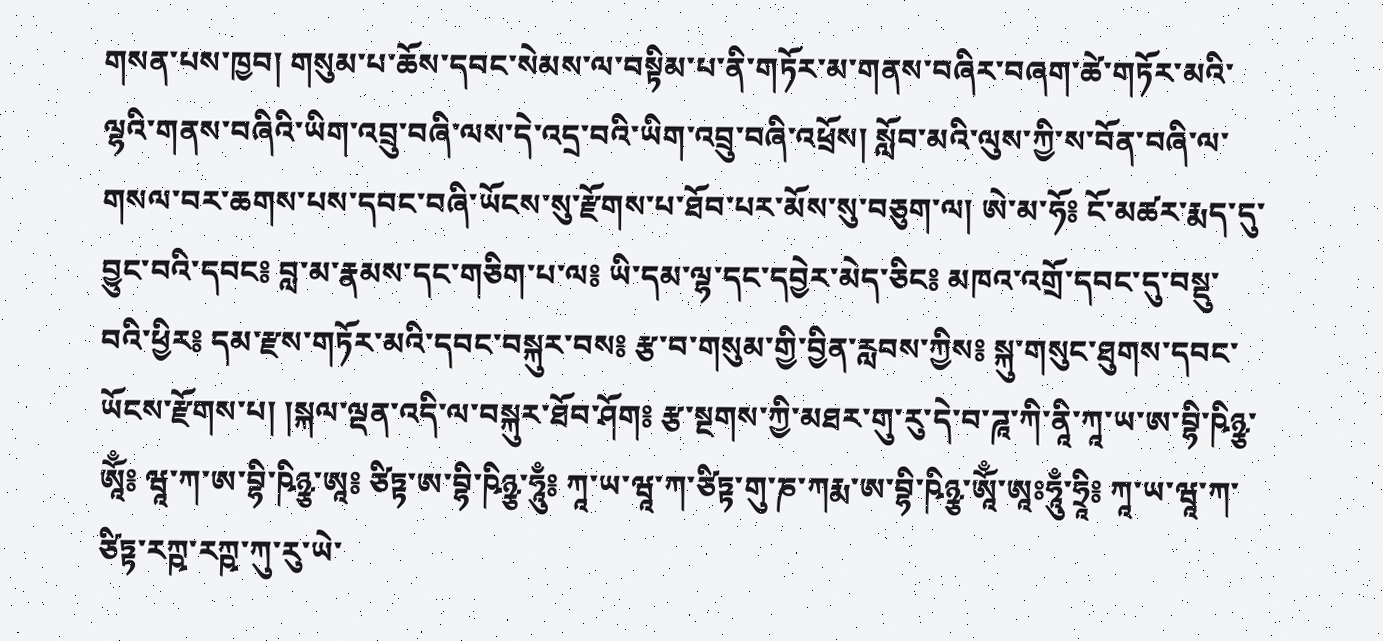གསན་པས་ཁྱབ། གསུམ་པ་ཆོས་དབང་སེམས་ལ་བསྟིམ་པ་ནི་གཏོར་མ་གནས་བཞིར་བཞག་ཚེ་གཏོར་མའི་ལྷའི་གནས་བཞིའི་ཡིག་འབྲུ་བཞི་ལས་དེ་འདྲ་བའི་ཡིག་འབྲུ་བཞི་འཕྲོས། སློབ་མའི་ལུས་ཀྱི་ས་བོན་བཞི་ལ་གསལ་བར་ཆགས་པས་དབང་བཞི་ཡོངས་སུ་རྫོགས་པ་ཐོབ་པར་མོས་སུ་བཅུག་ལ། ཨེ་མ་ཧོ༔ ངོ་མཚར་རྨད་དུ་བྱུང་བའི་དབང༔ བླ་མ་རྣམས་དང་གཅིག་པ་ལ༔ ཡི་དམ་ལྷ་དང་དབྱེར་མེད་ཅིང༔ མཁའ་འགྲོ་དབང་དུ་བསྡུ་བའི་ཕྱིར༔ དམ་རྫས་གཏོར་མའི་དབང་བསྐུར་བས༔ རྩ་བ་གསུམ་གྱི་བྱིན་རླབས་ཀྱིས༔ སྐུ་གསུང་ཐུགས་དབང་ཡོངས་རྫོགས་པ། །སྐལ་ལྡན་འདི་ལ་བསྐུར་ཐོབ་ཤོག༔ རྩ་སྔགས་ཀྱི་མཐར་གུ་རུ་དེ་བ་ཌཱ་ཀི་ནཱི་ཀཱ་ཡ་ཨ་བྷི་ཥིཉྩ་ཨཱོྃ༔ ཝཱ་ཀ་ཨ་བྷི་ཥིཉྩ་ཨཱ༔ ཙིཏྟ་ཨ་བྷི་ཥིཉྩ་ཧཱུྃ༔ ཀཱ་ཡ་ཝཱ་ཀ་ཙིཏྟ་གུ་ཎ་ཀརྨ་ཨ་བྷི་ཥིཉྩ་ཨཱོྃ་ཨཱཿཧཱུྃ་ཧྲཱི༔ ཀཱ་ཡ་ཝཱ་ཀ་ཙིཏྟ་རཀྵ་རཀྵ་ཀུ་རུ་ཡེ་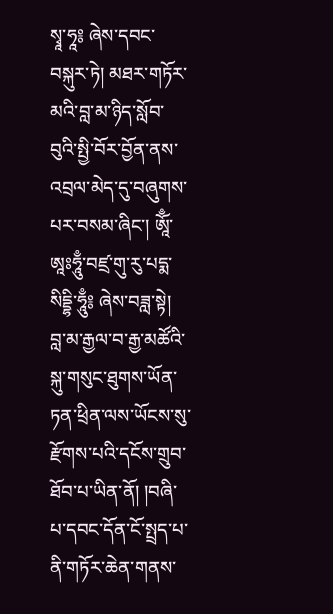སྭཱ་ཧཱ༔ ཞེས་དབང་བསྐུར་ཏེ། མཐར་གཏོར་མའི་བླ་མ་ཉིད་སློབ་བུའི་སྤྱི་བོར་བྱོན་ནས་འབྲལ་མེད་དུ་བཞུགས་པར་བསམ་ཞིང་། ཨཱོྃ་ཨཱཿཧཱུྃ་བཛྲ་གུ་རུ་པདྨ་སིདྡྷི་ཧཱུྃ༔ ཞེས་བཟླ་སྟེ། བླ་མ་རྒྱལ་བ་རྒྱ་མཚོའི་སྐུ་གསུང་ཐུགས་ཡོན་ཏན་ཕྲིན་ལས་ཡོངས་སུ་རྫོགས་པའི་དངོས་གྲུབ་ཐོབ་པ་ཡིན་ནོ། །བཞི་པ་དབང་དོན་ངོ་སྤྲད་པ་ནི་གཏོར་ཆེན་གནས་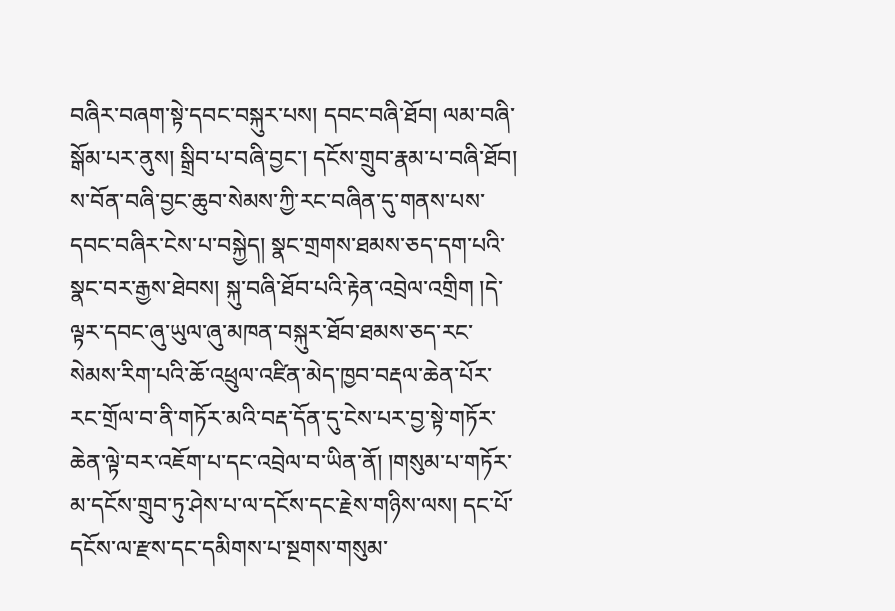བཞིར་བཞག་སྟེ་དབང་བསྐུར་པས། དབང་བཞི་ཐོབ། ལམ་བཞི་སྒོམ་པར་ནུས། སྒྲིབ་པ་བཞི་བྱང་། དངོས་གྲུབ་རྣམ་པ་བཞི་ཐོབ། ས་བོན་བཞི་བྱང་ཆུབ་སེམས་ཀྱི་རང་བཞིན་དུ་གནས་པས་དབང་བཞིར་ངེས་པ་བསྐྱེད། སྣང་གྲགས་ཐམས་ཅད་དག་པའི་སྣང་བར་རྒྱས་ཐེབས། སྐུ་བཞི་ཐོབ་པའི་རྟེན་འབྲེལ་འགྲིག །དེ་ལྟར་དབང་ཞུ་ཡུལ་ཞུ་མཁན་བསྐུར་ཐོབ་ཐམས་ཅད་རང་སེམས་རིག་པའི་ཆོ་འཕྲུལ་འཛིན་མེད་ཁྱབ་བརྡལ་ཆེན་པོར་རང་གྲོལ་བ་ནི་གཏོར་མའི་བརྡ་དོན་དུ་ངེས་པར་བྱ་སྟེ་གཏོར་ཆེན་ལྟེ་བར་འཇོག་པ་དང་འབྲེལ་བ་ཡིན་ནོ། །གསུམ་པ་གཏོར་མ་དངོས་གྲུབ་ཏུ་ཤེས་པ་ལ་དངོས་དང་རྗེས་གཉིས་ལས། དང་པོ་དངོས་ལ་རྫས་དང་དམིགས་པ་སྔགས་གསུམ་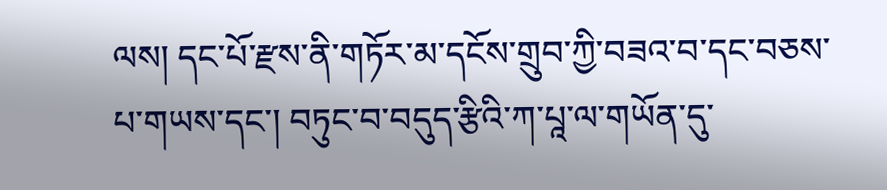ལས། དང་པོ་རྫས་ནི་གཏོར་མ་དངོས་གྲུབ་ཀྱི་བཟའ་བ་དང་བཅས་པ་གཡས་དང་། བཏུང་བ་བདུད་རྩིའི་ཀ་པཱ་ལ་གཡོན་དུ་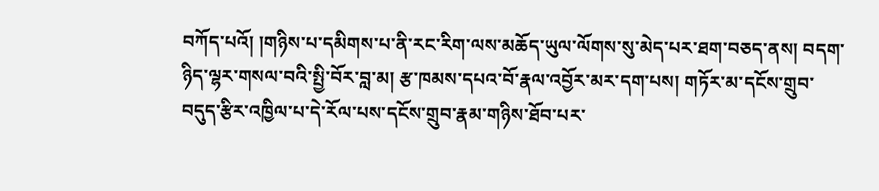བཀོད་པའོ། །གཉིས་པ་དམིགས་པ་ནི་རང་རིག་ལས་མཆོད་ཡུལ་ལོགས་སུ་མེད་པར་ཐག་བཅད་ནས། བདག་ཉིད་ལྷར་གསལ་བའི་སྤྱི་བོར་བླ་མ། རྩ་ཁམས་དཔའ་བོ་རྣལ་འབྱོར་མར་དག་པས། གཏོར་མ་དངོས་གྲུབ་བདུད་རྩིར་འཁྱིལ་པ་དེ་རོལ་པས་དངོས་གྲུབ་རྣམ་གཉིས་ཐོབ་པར་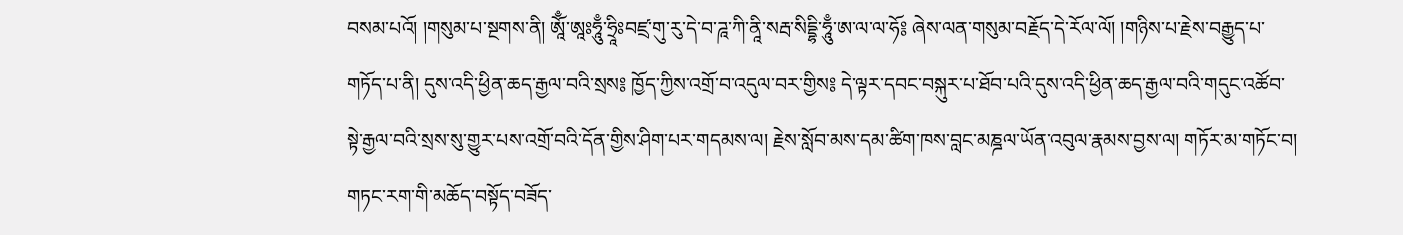བསམ་པའོ། །གསུམ་པ་སྔགས་ནི། ཨཱོྃ་ཨཱཿཧཱུྃ་ཧྲཱིཿབཛྲ་གུ་རུ་དེ་བ་ཌཱ་ཀི་ནཱི་སརྦ་སིདྡྷི་ཧཱུྃ་ཨ་ལ་ལ་ཧོ༔ ཞེས་ལན་གསུམ་བརྗོད་དེ་རོལ་ལོ། །གཉིས་པ་རྗེས་བརྒྱུད་པ་གཏོད་པ་ནི། དུས་འདི་ཕྱིན་ཆད་རྒྱལ་བའི་སྲས༔ ཁྱོད་ཀྱིས་འགྲོ་བ་འདུལ་བར་གྱིས༔ དེ་ལྟར་དབང་བསྐུར་པ་ཐོབ་པའི་དུས་འདི་ཕྱིན་ཆད་རྒྱལ་བའི་གདུང་འཚོབ་སྟེ་རྒྱལ་བའི་སྲས་སུ་གྱུར་པས་འགྲོ་བའི་དོན་གྱིས་ཤིག་པར་གདམས་ལ། རྗེས་སློབ་མས་དམ་ཚིག་ཁས་བླང་མཎྜལ་ཡོན་འབུལ་རྣམས་བྱས་ལ། གཏོར་མ་གཏོང་བ། གཏང་རག་གི་མཆོད་བསྟོད་བཟོད་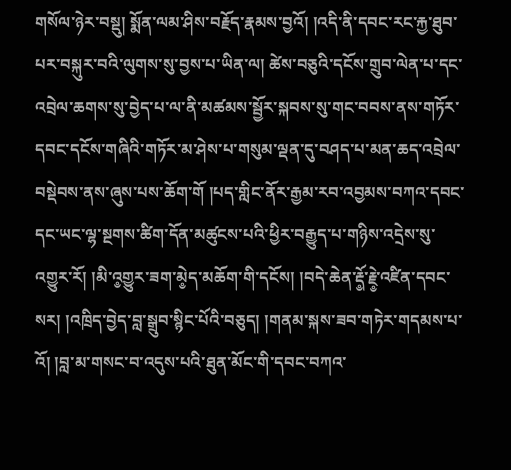གསོལ་ཉེར་བསྡུ། སྨོན་ལམ་ཤིས་བརྗོད་རྣམས་བྱའོ། །འདི་ནི་དབང་རང་རྐྱ་ཐུབ་པར་བསྐུར་བའི་ལུགས་སུ་བྱས་པ་ཡིན་ལ། ཚེས་བཅུའི་དངོས་གྲུབ་ལེན་པ་དང་འབྲེལ་ཆགས་སུ་བྱེད་པ་ལ་ནི་མཚམས་སྦྱོར་སྐབས་སུ་གང་བབས་ནས་གཏོར་དབང་དངོས་གཞིའི་གཏོར་མ་ཤེས་པ་གསུམ་ལྡན་དུ་བཤད་པ་མན་ཆད་འབྲེལ་བསྡེབས་ནས་ཞུས་པས་ཆོག་གོ །པད་གླིང་ནོར་རྒྱམ་རབ་འབྱམས་བཀའ་དབང་དང་ཡང་ལྷ་སྔགས་ཚིག་དོན་མཚུངས་པའི་ཕྱིར་བརྒྱུད་པ་གཉིས་འདྲེས་སུ་འགྱུར་རོ། །མི་འ༵གྱུར་ཟག་མེ༵ད་མཆོག་གི་དངོས། །བདེ་ཆེན་རྡོ༵་རྗེ༵་འཛིན་དབང་སར། །འཁྲིད་བྱེད་བླ་སྒྲུབ་སྙིང་པོའི་བཅུད། །གནམ་སྐས་ཟབ་གཏེར་གདམས་པ་འོ། །བླ་མ་གསང་བ་འདུས་པའི་ཐུན་མོང་གི་དབང་བཀའ་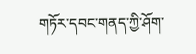གཏོར་དབང་གནད་ཀྱི་ཤོག་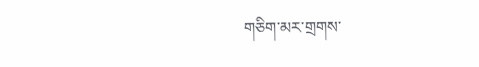གཅིག་མར་གྲགས་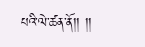པའི་ལེ་ཚན་ནོ།། །།